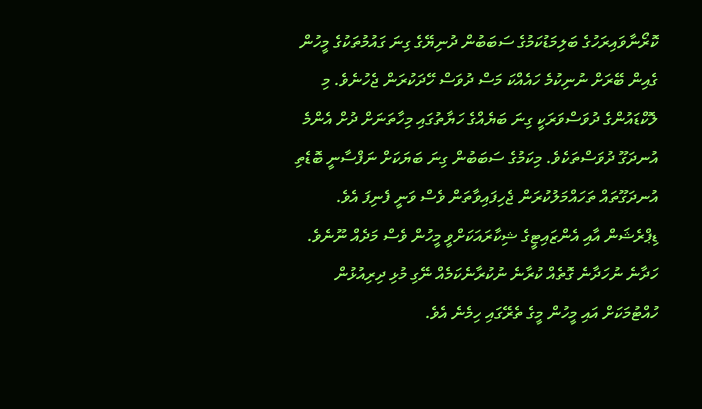ކޮރޯނާވައިރަހުގެ ބަލިމަޑުކަމުގެ ސަބަބުން ދުނިޔޭގެ ގިނަ ގައުމުތަކުގެ މީހުން ގެއިން ބޭރަށް ނުނިކުމެ ހައެއްކަ މަސް ދުވަސް ހޭދަކުރަން ޖެހުނެވެ. މި ލޮކްޑައުންގެ ދުވަސްވަރަކީ ގިނަ ބަޔެއްގެ ހަޔާތުގައި މިހާތަނަށް ދުށް އެންމެ އުނދަގޫ ދުވަސްތަކެވެ. މިކަމުގެ ސަބަބުން ގިނަ ބަޔަކަށް ނަފްސާނީ ބޮޑެތި އުނދަގޫތައް ތަހައްމަލުކުރަން ޖެހިފައިވާތަން ވެސް ވަނީ ފެނިފަ އެވެ. ޑިޕްރެޝަން އާއި އެންޒައިޓީގެ ޝިކާރައަކަށްވީ މީހުން ވެސް މަދެއް ނޫނެވެ. ހަދާނެ ނުހަދާނެ ގޮތެއް ކުރާނެ ނުކުރާނެކަމެއް ނޭގި މުޅި ދިރިއުޅުން ހުއްޓުމަކަށް އައި މީހުން މީގެ ތެރޭގައި ހިމެނެ އެވެ.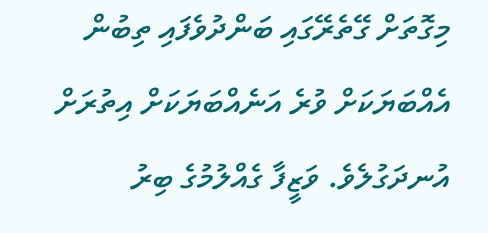މިގޮތަށް ގޭތެރޭގައި ބަންދުވެފައި ތިބުން އެއްބަޔަކަށް ވުރެ އަނެއްބަޔަކަށް އިތުރަށް އުނދަގުލެވެ. ވަޒީފާ ގެއްލުމުގެ ބިރު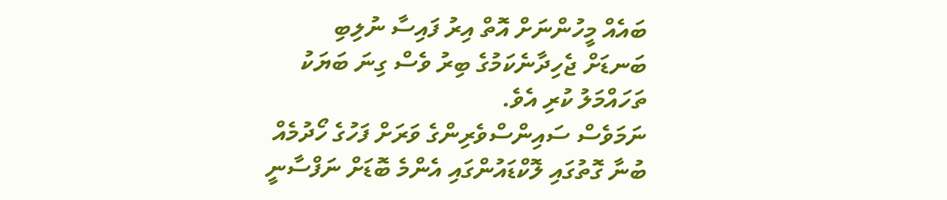ބައެއް މީހުންނަށް އޮތް އިރު ފައިސާ ނުލިބި ބަނޑަށް ޖެހިދާނެކަމުގެ ބިރު ވެސް ގިނަ ބަޔަކު ތަހައްމަލު ކުރި އެވެ.
ނަމަވެސް ސައިންސްވެރިންގެ ވަރަށް ފަހުގެ ހޯދުމެއް ބުނާ ގޮތުގައި ލޮކްޑައުންގައި އެންމެ ބޮޑަށް ނަފްސާނީ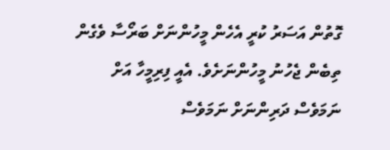ގޮތުން އަސަރު ކުރީ އެހެން މީހުންނަށް ބަރޯސާ ވެގެން ތިބެން ޖެހުނު މީހުންނަށެވެ. އެއީ ފިރިމީހާ އަށް ނަމަވެސް ދަރިންނަށް ނަމަވެސް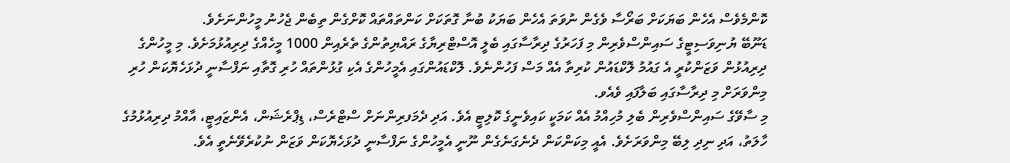ކޮންމެވެސް އެހެން ބަޔަކަށް ބަރޯސާ ވެގެން ނުވަތަ އެހެން ބަޔަކު ބުނާ ގޮތަކަށް ކަންތައްތައް ކޮށްގެން ތިބެން ޖެހުނު މީހުންނަށެވެ.
ޑަނޫބޭ ޔުނިވަސިޓީގެ ސައިންސްވެރިން މި ފަހަރުގެ ދިރާސާގައި ބެލީ އޮސްޓްރިޔާގެ ރައްޔިތުންގެ ތެރެއިން 1000 މީހެއްގެ ދިރިއުޅުމަށެވެ. މި މީހުންގެ ދިރިއުޅުން ވަޒަންކުރީ އެ ގައުމު ލޮކްޑައުން ކުރިތާ އެއް މަސް ފަހުންނެވެ. ލޮކްޑައުންގައި އެމީހުންގެ އެކި ގުޅުންތައް ހުރި ގޮތާއި ނަފްސާނީ ދުޅަހެޔޮކަން ހުރި މިންވަރަށް މި ދިރާސާގައި ބަލާފައި ވެއެވ.
މި ސާވޭގެ ސައިންސްވެރިން ބެލި މުހިއްމު އެއް ކަމަކީ ކައިވެނީގެ ކޮލިޓީ އެވެ. އަދި ދެމަފރިންނަށް ސްޓްރެސް، ޑިޕްރެޝަން، އެންޒައިޓީ، އާއްމު ދިރިއުޅުމުގެ ހާލަތު، އަދި ނިދި ލިބޭ މިންވަރަށެވެ. އެއީ މިކަންކަން ދެނެގަނެގެން ނޫނީ އެމީހުންގެ ނަފްސާނީ ދުޅަހެޔޮކަން ވަޒަން ނުކުރެވޭނެތީ އެވެ.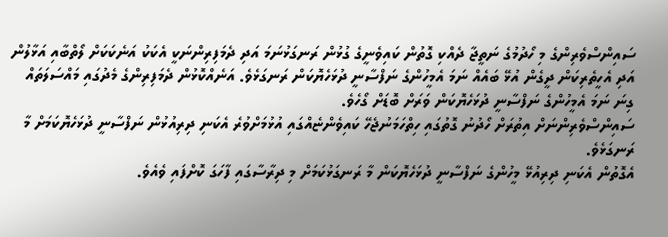ސައިންސްވެރިންގެ މި ހޯދުމުގެ ނަތީޖާ ދެއްކި ގޮތުން ކައިވެނީގެ ގުޅުން ރަނގަޅުނަމަ އަދި ދެމަފިރިންނަކީ އެކަކު އަނެކަކަށް ލޯތްބާއި އަޅާލުން އަދި އެހީތެރިކަން ދީގެން އުޅޭ ބައެއް ނަމަ އެމީހުންގެ ނަފްސާނީ ދުޅަހެޔޮކަން ރަނގަޅެވެ. އަނެއްކޮޅުން ދެމަފިރިންގެ މެދުގައި މައްސަލަތައް ގިނަ ނަމަ އެމީހުންގެ ނަފްސާނީ ދުޅަހެޔޮކަން ވަރަށް ބޮޑަށް ގޯހެވެ.
ސައިންސްވެރިންނަށް އިތުރަށް ހޯދުނު ގޮތުގައި ހިތްހަމަނުޖެހޭ ކައިވެންޏެއްގައި އުޅުމަށްވުރެ އެކަނި ދިރިއުޅުން ނަފްސާނީ ދުޅަހެޔޮކަމަށް މާ ރަނގަޅެވެ.
އެގޮތުން އެކަނި ދިރިއުޅޭ މީހުންގެ ނަފްސާނީ ދުޅަހެޔޮކަން މާ ރަނގަޅުކަމަށް މި ދިރާސާގައި ފާހަގަ ކޮށްފައި ވެއެވެ.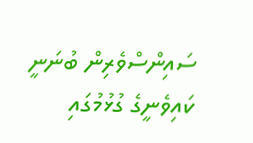ސައިންސްވެރިން ބުނަނީ ކައިވެނީގެ ގުޅުމުގައި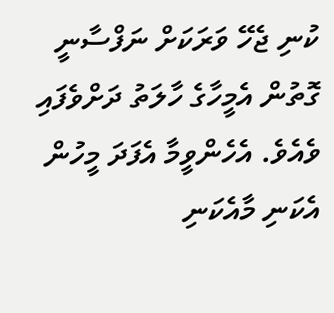ކުނި ޖެހޭ ވަރަކަށް ނަފްސާނީ ގޮތުން އެމީހާގެ ހާލަތު ދަށްވެފައި ވެއެވެ. އެހެންވީމާ އެފަދަ މީހުން އެކަނި މާއެކަނި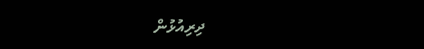ދިރިއުޅުން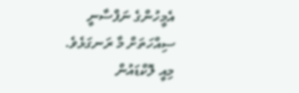އެމީހުންގެ ނަފްސާނީ ސިއްހަތަށް މާ ރަނގަޅެވެ.
މިއީ ލޮކްޑައުން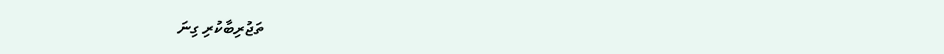ތަޖުރިބާކުރި ގިނަ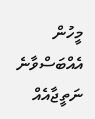މީހުން އެއްބަސްވާނެ ނަތީޖާއެއް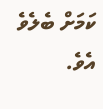ކަމަށް ބެލެވެ އެވެ.